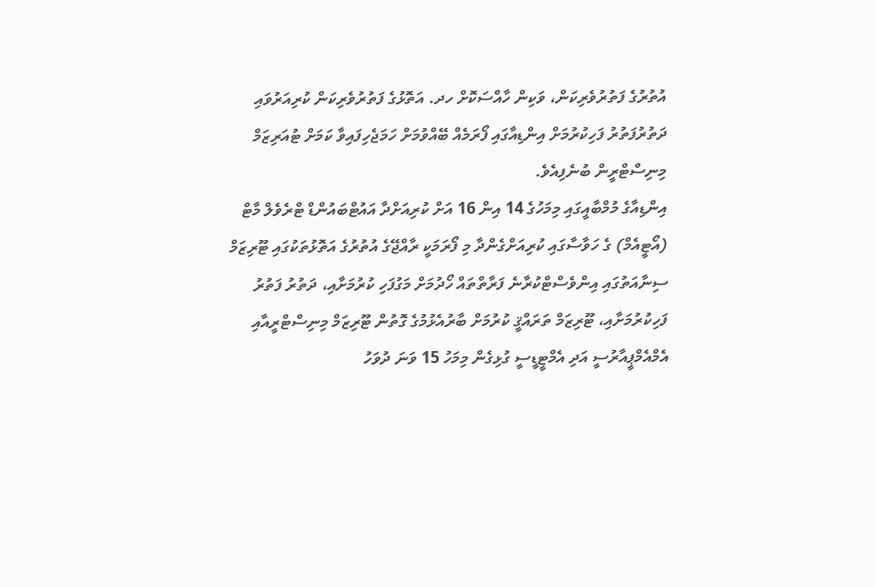އުތުރުގެ ފަތުރުވެރިކަން، ވަކިން ހާއްސަކޮށް ހދ. އަތޮޅުގެ ފަތުރުވެރިކަން ކުރިއަރުވައި ދަތުރުފަތުރު ފަހިކުރުމަށް އިންޑިއާގައި ފޯރަމެއް ބޭއްވުމަށް ހަމަޖެހިފައިވާ ކަމަށް ޓުއަރިޒަމް މިނިސްޓްރީން ބުނެފިއެވެ.
އިންޑިއާގެ މުމްބާއީގައި މިމަހުގެ 14 އިން 16 އަށް ކުރިއަށްދާ އައުޓްބައުންޑް ޓްރެވެލް މާޓް (އޯޓީއެމް) ގެ ހަވާސާގައި ކުރިއަށްގެންދާ މި ފޯރަމަކީ ރާއްޖޭގެ އުތުރުގެ އަތޮޅުތަކުގައި ޓޫރިޒަމް ސިނާއަތުގައި އިންވެސްޓްކުރާނެ ފަރާތްތައް ހޯދުމަށް މަގުފަހި ކުރުމަށާއި، ދަތުރު ފަތުރު ފަހިކުރުމަށާއި، ޓޫރިޒަމް ތަރައްޤީ ކުރުމަށް ބާރުއެޅުމުގެ ގޮތުން ޓޫރިޒަމް މިނިސްޓްރީއާއި އެމްއެމްޕީއާރުސީ އަދި އެމްޓީޑީސީ ގުޅިގެން މިމަހު 15 ވަނަ ދުވަހު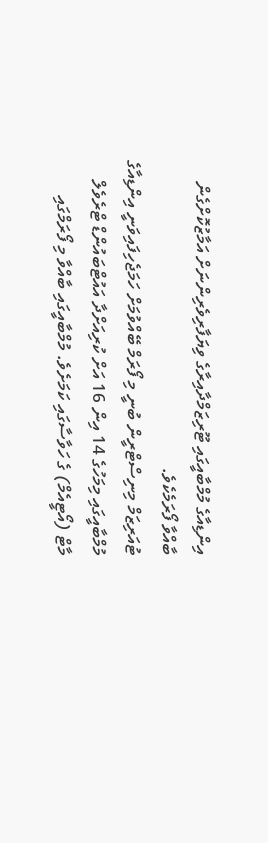އިންޑިއާގެ މުމްބާއީގައި ޓޫރިޒަމްދާއިރާގެ ވިޔަފާރިވެރިންނަށް އަމާޒުކޮށްގެން ބާއްވާ ފޯރަމެކެވެ.
ޓުއަރިޒަމް މިނިސްޓްރީން ބުނީ މި ފޯރަމް ބޭއްވުމަށް ހަމަޖެހިފައިވަނީ އިންޑިއާގެ މުމްބާއީގައި މިމަހުގެ 14 އިން 16 އަށް ކުރިއަށްދާ އައުޓްބައުންޑް ޓްރެވެލް މާޓް (އޯޓީއެމް) ގެ ހަވާސާގައި ކަމަށެވެ. މުމްބާއީގައި ބާއްވާ މި ފޯރަމްގައި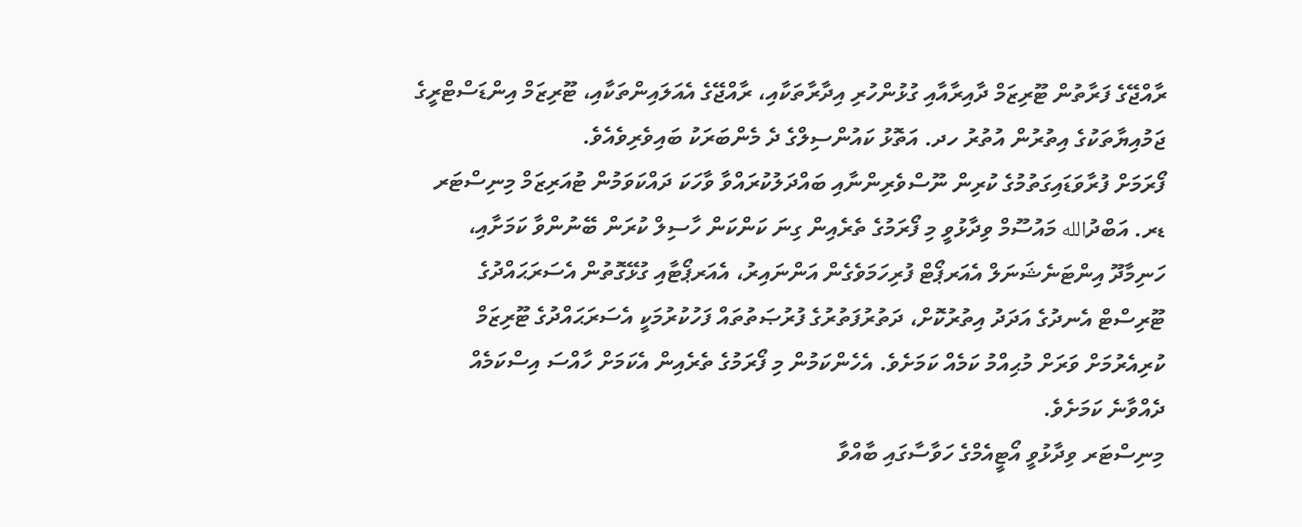ރާއްޖޭގެ ފަރާތުން ޓޫރިޒަމް ދާއިރާއާއި ގުޅުންހުރި އިދާރާތަކާއި، ރާއްޖޭގެ އެއަލައިންތަކާއި، ޓޫރިޒަމް އިންޑަސްޓްރީގެ ޖަމުއިޔާތަކުގެ އިތުރުން އުތުރު ހދ. އަތޮޅު ކައުންސިލްގެ ދެ މެންބަރަކު ބައިވެރިވެއެވެ.
ފޯރަމަށް ފުރާވަޑައިގަތުމުގެ ކުރިން ނޫސްވެރިންނާއި ބައްދަލުކުރައްވާ ވާހަކަ ދައްކަވަމުން ޓުއަރިޒަމް މިނިސްޓަރ ޑރ. އަބްދުالله މައުސޫމް ވިދާޅުވީ މި ފޯރަމުގެ ތެރެއިން ގިނަ ކަންކަން ހާސިލް ކުރަން ބޭނުންވާ ކަމަށާއި، ހަނިމާދޫ އިންޓަނެޝަނަލް އެއަރޕޯޓް ފުރިހަމަވެގެން އަންނައިރު، އެއަރޕޯޓާއި ގުޅޭގޮތުން އެސަރަޙައްދުގެ ޓޫރިސްޓް އެނދުގެ އަދަދު އިތުރުކޮށް، ދަތުރުފަތުރުގެ ފުރުޞަތުތައް ފަހުކުރުމަކީ އެސަރަޙައްދުގެ ޓޫރިޒަމް ކުރިއެރުމަށް ވަރަށް މުޙިއްމު ކަމެއް ކަމަށެވެ. އެހެންކަމުން މި ފޯރަމުގެ ތެރެއިން އެކަމަށް ހާއްސަ އިސްކަމެއް ދެއްވާނެ ކަމަށެވެ.
މިނިސްޓަރ ވިދާޅުވީ އޯޓީއެމްގެ ހަވާސާގައި ބާއްވާ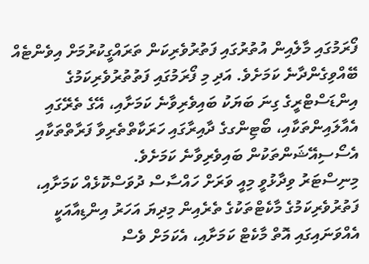ފޯރަމުގައި މާލެއިން އުތުރުގައި ފަތުރުވެރިކަން ތަރައްގީކުރުމަށް އިވެންޓެއް ބޭއްވިގެންދާނެ ކަމަށެވެ. އަދި މި ފޯރަމުގައި ފަތުތުރުވެރިކަމުގެ އިންޑަސްޓްރީގެ ގިނަ ބަޔަކު ބައިވެރިވާނެ ކަމަށާއި، އޭގެ ތެރޭގައި އެއާލައިންތަކާއި، ބޯޓިންގގެ ދާއިރާގައި ހަރަކާތްތެރިވާ ފަރާތްތަކާއި އެސޯސިއޭޝަންތަކުން ބައިވެރިވާނެ ކަމަށެވެ.
މިނިސްޓަރު ވިދާޅުވީ މިއީ ވަރަށް ހައްސާސް ދުވަސްކޮޅެއް ކަމަށާއި، ފަތުރުވެރިކަމުގެ މާކެޓްތަކުގެ ތެރެއިން މިދިޔަ އަހަރު އިންޑިއާއަކީ އެއްވަނައިގައި އޮތް މާކެޓް ކަމަށާއި، އެކަމަށް ވެސް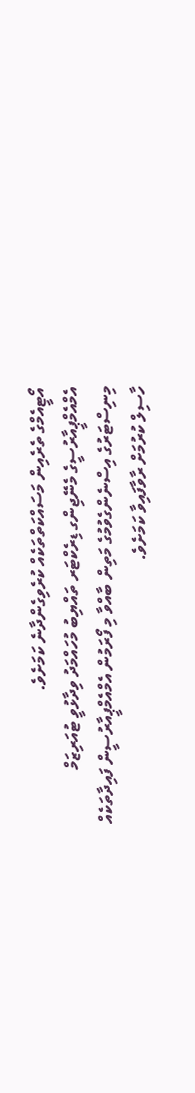އޯޓީއެމްގެ ތެރެއިން މަސައްކަތްތަކެއް ކުރެވިގެންދާނެ ކަމަށެވެ.
އެމްއެމްޕީއާރުސީގެ މެނޭޖިންގ ޑިރެކްޓަރ ތައްޔިބު މުހައްމަދު ވިދާޅުވީ ޓުއަރިޒަމް މިނިސްޓަރުގެ އިސްނެންގެވުމުގެ މަތިން ބާއްވާ މި ފޯރަމުން އެމްއެމްޕީއާރުސީން ފައިދާތަކެއް ހާސިލް ކުރުމަށް ރާވާފައިވާ ކަމަށެވެ.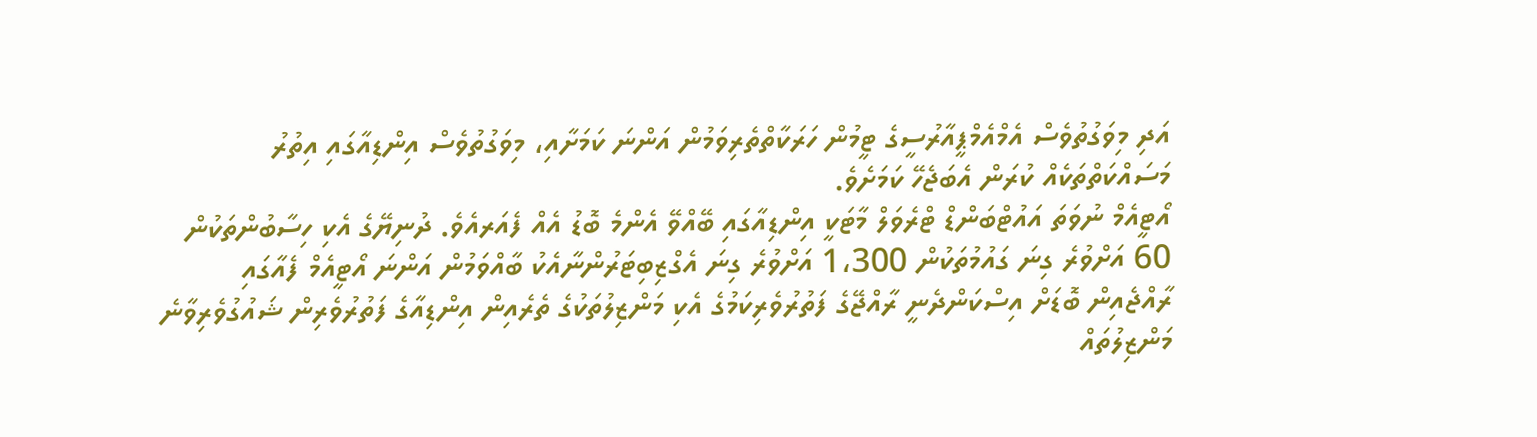އަދި މިވަގުތުވެސް އެމްއެމްޕީއާރުސީގެ ޓީމުން ހަރަކާތްތެރިވަމުން އަންނަ ކަމަށާއި، މިވަގުތުވެސް އިންޑިއާގައި އިތުރު މަސައްކަތްތަކެއް ކުރަން އެބަޖެހޭ ކަމަށެވެ.
އޯޓީއެމް ނުވަތަ އައުޓްބަންޑް ޓްރެވަލް މާޓަކީ އިންޑިއާގައި ބޭއްވޭ އެންމެ ބޮޑު އެއް ފެއަރއެވެ. ދުނިޔޭގެ އެކި ހިސާބުންތަކުން 60 އަށްވުރެ ގިނަ ގައުމުތަކުން 1،300 އަށްވުރެ ގިނަ އެގްޒިބިޓަރުންނާއެކު ބާއްވަމުން އަންނަ އޯޓީއެމް ފެއާގައި ރާއްޖެއިން ބޮޑަށް އިސްކަންދެނީ ރާއްޖޭގެ ފަތުރުވެރިކަމުގެ އެކި މަންޒިލުތަކުގެ ތެރެއިން އިންޑިއާގެ ފަތުރުވެރިން ޝައުގުވެރިވާނެ މަންޒިލުތައް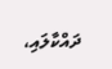ދައްކާލައި،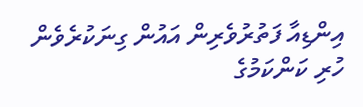އިންޑިއާ ފަތުރުވެރިން އައުން ގިނަކުރެވެން ހުރި ކަންކަމުގެ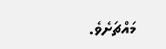މައްޗަށެވެ.